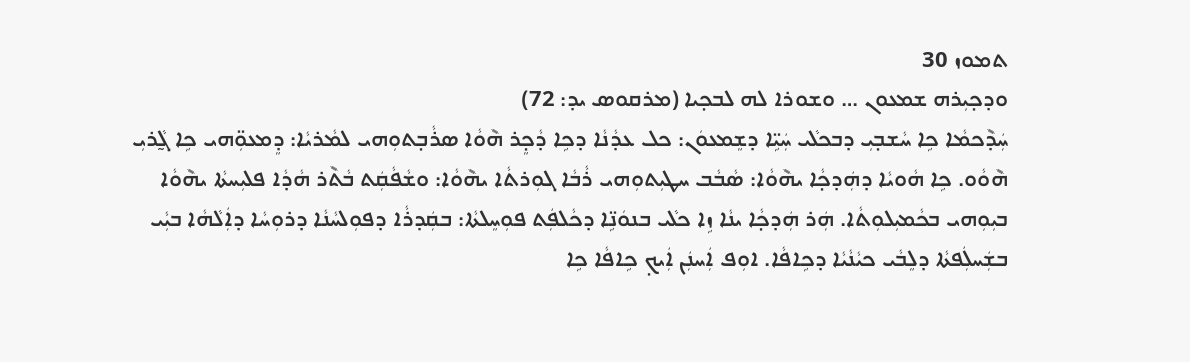ܬܡܘܙ 30
ܘܕܟ̣ܝܼܪܗ ܫܡܥܘܢ … ܘܫܘܪܐ ܠܗ ܠܒܟ̣ܝܐ (ܡܪܩܘܣ ܝܕ: 72)
ܚܲܕ݉ܟܡܵܐ ܟܹܐ ܚܵܫܒ̣ܝܼ ܕܒܟܠܵܝ ܚܲܝܹ̈ܐ ܕܫܸܡܥܘܿܢ: ܟܠ ܥܕܵܢܵܐ ܕܟܹܐ ܕܵܟ̣ܸܪ ܗ݉ܘܵܐ ܣܪܵܒ̣ܬܘܼܗܝ ܠܡܵܪܝܵܐ: ܕܸܡܥܘܼ̈ܗܝ ܟܹܐ ܓ̰ܵܪܝܼ ܗ݉ܘܵܘ. ܟܹܐ ܗܵܘܝܵܐ ܕܗܲܕܟ̣ܵܐ ܝܗ݉ܘܵܐ: ܣܵܒܵܒ ܚܛܝܼܬܘܼܗܝ ܪܵܒܵܐ ܓܘܼܪܬܵܐ ܝܗ݉ܘܵܐ: ܘܫܵܦܵܩܲܬ ܒܵܬ݉ܪ ܗܵܕܵܐ ܦܠܝܼܚܬܵܐ ܝܗ݉ܘܵܐ ܒܝܼܘܼܗܝ ܒܟܵܡܝܼܠܘܼܬܵܐ. ܗܲܪ ܗܲܕܟ̣ܵܐ ܝܢܵܐ ܙܹܐ ܟܠܵܝ ܒܢܘܿܢܹ̈ܐ ܕܟܵܠܦܲܬ ܦܘܼܚܸܠܬܵܐ: ܒܩܲܕܪܵܐ ܕܦܘܼܠܚܵܢܵܐ ܕܪܘܼܚܵܐ ܕܐܲܠܵܗܵܐ ܒܝܼܵܝ ܒܫܲܚܠܲܦܬܵܐ ܕܠܸܒܵܝ ܟܝܵܢܵܝܵܐ ܕܟܹܐܦܵܐ. ܐܘܼܦ ܐܲܚܢܲܢ ܐܲܝܟ̣ ܟܹܐܦܵܐ ܟܹܐ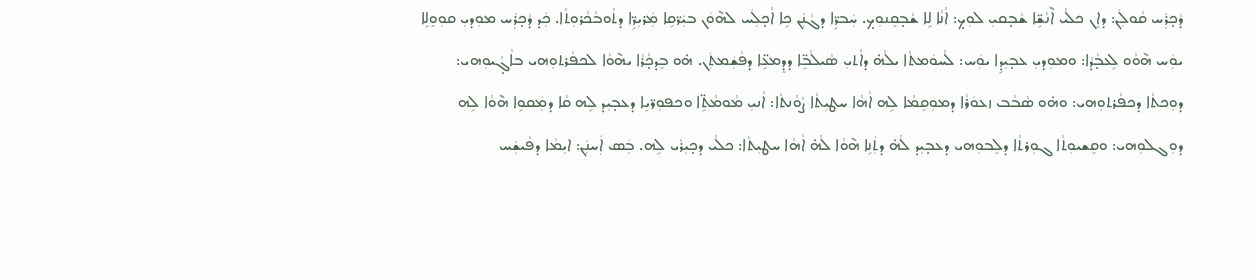ܕܵܟ̣ܪܲܚ ܩܵܘܠܲܢ: ܕܐܸܢ ܟܠܵܝ ܐ݉ܢܵܫܹ̈ܐ ܫܵܒ̣ܩܝܼ ܠܘܼܟ̣: ܐܵܢܵܐ ܠܹܐ ܫܵܒ̣ܩܸܢܘܼܟ̣. ܚܲܒܖܹ̈ܐ ܕܓܵܢܲܢ ܟܹܐ ܐܵܟ̣ܠܲܚ ܠܗ݉ܘܿܢ ܒܝܲܖ̈ܩܹܐ ܡܲܪܝܼܖܹ̈ܐ ܕܬܵܘܒܵܟܵܪܘܼܬܵܐ. ܟܲܕ ܕܵܟ̣ܪܲܚ ܡܘܼܕܝܼ ܩܘܼܘܸܠܹܐ ܝܘܲܚ ܗ݉ܘܵܘ ܠܹܥܒ̣ܵܕܵܐ: ܘܡܘܼܕܝܼ ܥܒ̣ܝܼܕܹܐ ܝܘܲܚ: ܠܵܚܘܿܡܬܵܐ ܝܠܵܗ̇ ܕܐܵܬܝܼ ܣܵܝܠܵܒܹ̈ܐ ܕܕܸܡܥܹ̈ܐ ܕܦܵܫܲܡܬܲܢ. ܗ̇ܘ ܒܸܕܟ̣ܵܪܵܐ ܝܗ݉ܘܵܐ ܠܟܦܵܪܬܘܼܗܝ ܒܐܵܓ̣ܵܝܘܼܗܝ: ܕܘܼܟܬܵܐ ܕܟܦܵܪܬܘܼܗܝ: ܘܗ̇ܘ ܣܵܒܵܒ ܙܥܘܿܪܵܐ ܕܡܘܼܩܸܡܵܐ ܠܹܗ ܐܵܗܵܐ ܚܛܝܼܬܵܐ ܨܵܘܵܢܬܵܐ: ܐܵܢܝܼ ܡܵܘܡܵܬܹ̈ܐ ܘܟܦܘܼܖ̈ܝܹܐ ܕܥܒ̣ܝܼܕ ܠܹܗ ܩܵܐ ܕܡܲܩܘܹܐ ܗ݉ܘܵܐ ܠܹܗ ܕܘܼܓܠܘܼܗܝ: ܘܩܸܫܝܘܼܬܵܐ ܓܘܼܪܬܵܐ ܕܠܸܒܘܼܗܝ ܕܥܒ̣ܝܼܕ ܠܵܗ̇ ܕܬܲܢܹܐ ܗ݉ܘܵܐ ܠܵܗ̇ ܐܵܗܵܐ ܚܛܝܼܬܵܐ: ܟܠܵܝ ܕܟ̣ܝܼܪܵܝ ܠܹܗ. ܒܲܣ ܐܲܚܢܲܢ: ܐܝܼܡܵܐ ܕܦܵܝܫܲܚ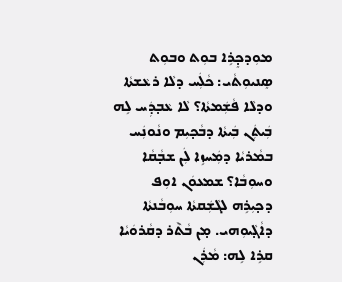ܡܘܼܕܟ̣ܸܪܹܐ ܒܘܼܬ ܘܒܘܼܬ ܣܸܢܝܘܼܬܵܝ: ܟܵܠܲܚ ܕܠܵܐ ܪܥܵܫܬܵܐ ܘܕܠܵܐ ܦܵܫܲܡܬܵܐ؟ ܠܵܐ ܥܵܒ̣ܕܲܚ ܠܹܗ ܒܲܝܬܲܢ ܒܲܝܬܵܐ ܕܒܵܟ̣ܝܼܡ ܘܢܵܘܢܲܚ ܒܡܵܪܝܵܐ ܕܡܲܚܙܹܐ ܠܲܢ ܫܒ̣ܵܩܵܐ ܘܚܘܼܒܵܐ؟ ܫܡܥܘܿܢ ܐܘܼܦ ܕܟ̣ܝܼܪܹܗ ܠܓܵܫܲܩܬܵܐ ܚܘܼܒܵܢܬܵܐ ܕܐܵܓ̣ܵܝܘܼܗܝ. ܡ̣ܢ ܒܵܬ݉ܪ ܕܩܵܪܘܿܝܵܐ ܩܪܹܐ ܠܹܗ: ܡܵܪܲܢ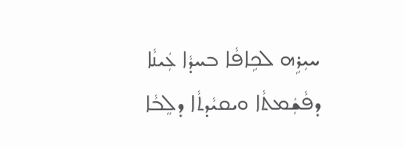ܚܝܼܪܹܗ ܠܟܹܐܦܵܐ ܒܚܕܵܐ ܥܲܝܢܵܐ ܕܦܵܫܲܡܬܵܐ ܘܝܩܝܵܕܬܵܐ ܕܠܸܒܵܐ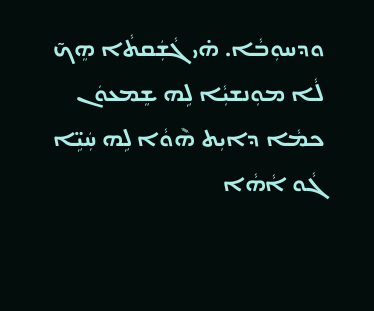ܘܕܚܘܼܒܵܐ. ܗ̇ܝ ܓܵܫܲܩܬܵܐ ܗܸܟ̃ ܠܵܐ ܡܘܼܢܫܝܼܵܐ ܠܹܗ ܫܸܡܥܘܿܢ ܟܡܵܐ ܕܐܝܼܬ ܗ݉ܘܵܐ ܠܹܗ ܚܲܝܹ̈ܐ ܓܵܘ ܐܵܗܵܐ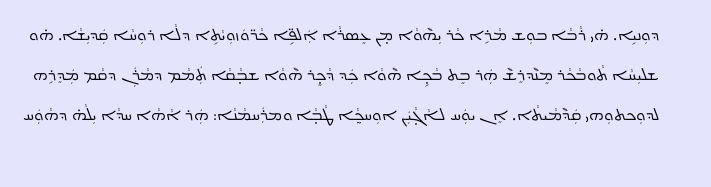ܕܘܼܢܝܹܐ. ܗ̇ܝ ܪܵܒܵܐ ܒܘܼܫ ܡܵܪܹܐ ܟܵܪ ܝܼܗ݉ܘܵܐ ܡ̣ܢ ܥܸܣܪܵܐ ܐܲܠܦܹ̈ܐ ܟܵܖ̈ܘܿܙܘܼܝܵܬܹܐ ܕܠܵܐ ܪܘܼܚܵܐ ܩܲܕܝܼܫܵܐ. ܗ̇ܘ ܫܠܝܼܚܵܐ ܬܵܘܒܵܟܵܪ ܡܸܢ݉ܕܪܸܫ݉ ܗܲܪ ܒܸܬ ܒܵܟ̣ܹܐ ܗ݉ܘܵܐ ܟܲܕ ܕܵܟ̣ܸܪ ܗ݉ܘܵܐ ܫܒ̣ܵܩܵܐ ܬܲܡܵܡ ܕܡܵܪܲܢ ܕܩܵܡ ܡܲܕܸܪܹܗ ܠܕܘܼܟܬܘܼܗܝ ܩܲܕ݉ܡܵܝܬܵܐ. ܐܸܢ ܝܘܲܚ ܠܐܵܓ̣ܵܝܲܢ ܐܘܼܚܟ̰ܵܐ ܛܵܒ̣ܵܐ ܘܡܪܲܚܡܵܢܵܐ: ܗܲܪ ܐܵܗܵܐ ܚܕܵܐ ܝܼܠܵܗ̇ ܕܗܵܘܲܚ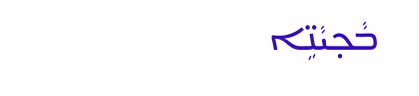ܒܵܟ̣ܝܵܢܹ̈ܐ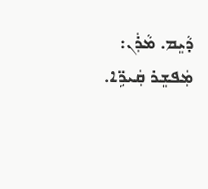ܕܵܝܸܡ. ܡܵܪܲܢ: ܡܲܦܫܸܪ ܩܲܝܖܹ̈ܐ.